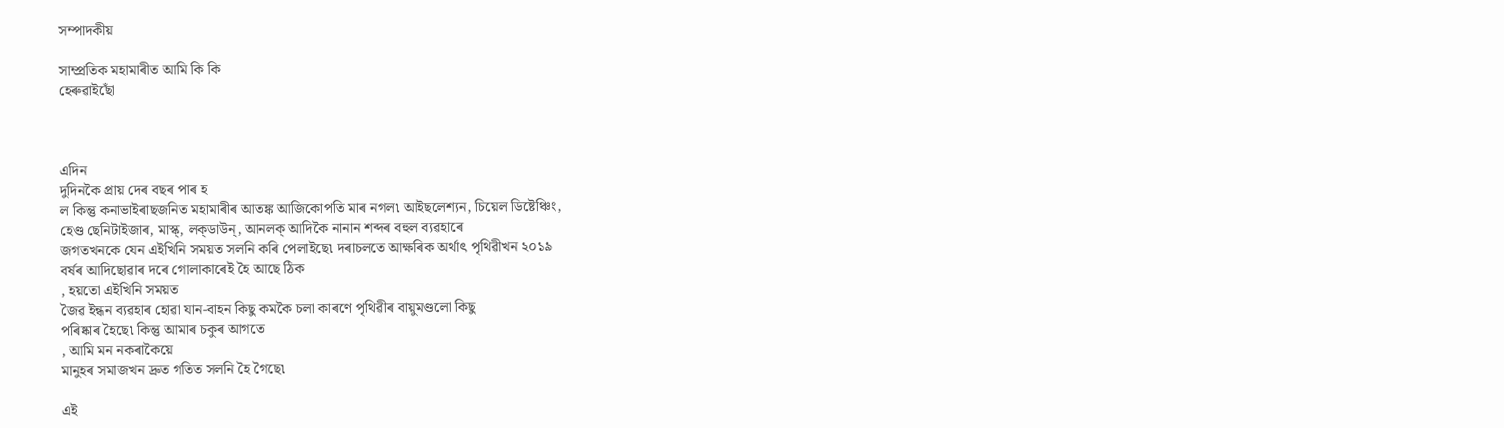সম্পাদকীয়

সাম্প্ৰতিক মহামাৰীত আমি কি কি
হেৰুৱাইছোঁ



এদিন
দুদিনকৈ প্ৰায় দেৰ বছৰ পাৰ হ
ল কিন্তু কনাভাইৰাছজনিত মহামাৰীৰ আতঙ্ক আজিকোপতি মাৰ নগল৷ আইছলেশ্যন, চিয়েল ডিষ্টেঞ্চিং,
হেণ্ড ছেনিটাইজাৰ, মাস্ক্, লক্‌ডাউন্‌, আনলক্‌ আদিকৈ নানান শব্দৰ বহুল ব্যৱহাৰে
জগতখনকে যেন এইখিনি সময়ত সলনি কৰি পেলাইছে৷ দৰাচলতে আক্ষৰিক অৰ্থাৎ পৃথিৱীখন ২০১৯
বৰ্ষৰ আদিছোৱাৰ দৰে গোলাকাৰেই হৈ আছে ঠিক
, হয়তো এইখিনি সময়ত
জৈৱ ইন্ধন ব্যৱহাৰ হোৱা যান-বাহন কিছু কমকৈ চলা কাৰণে পৃথিৱীৰ বায়ুমণ্ডলো কিছু
পৰিষ্কাৰ হৈছে৷ কিন্তু আমাৰ চকুৰ আগতে
, আমি মন নকৰাকৈয়ে
মানুহৰ সমাজখন দ্ৰুত গতিত সলনি হৈ গৈছে৷

এই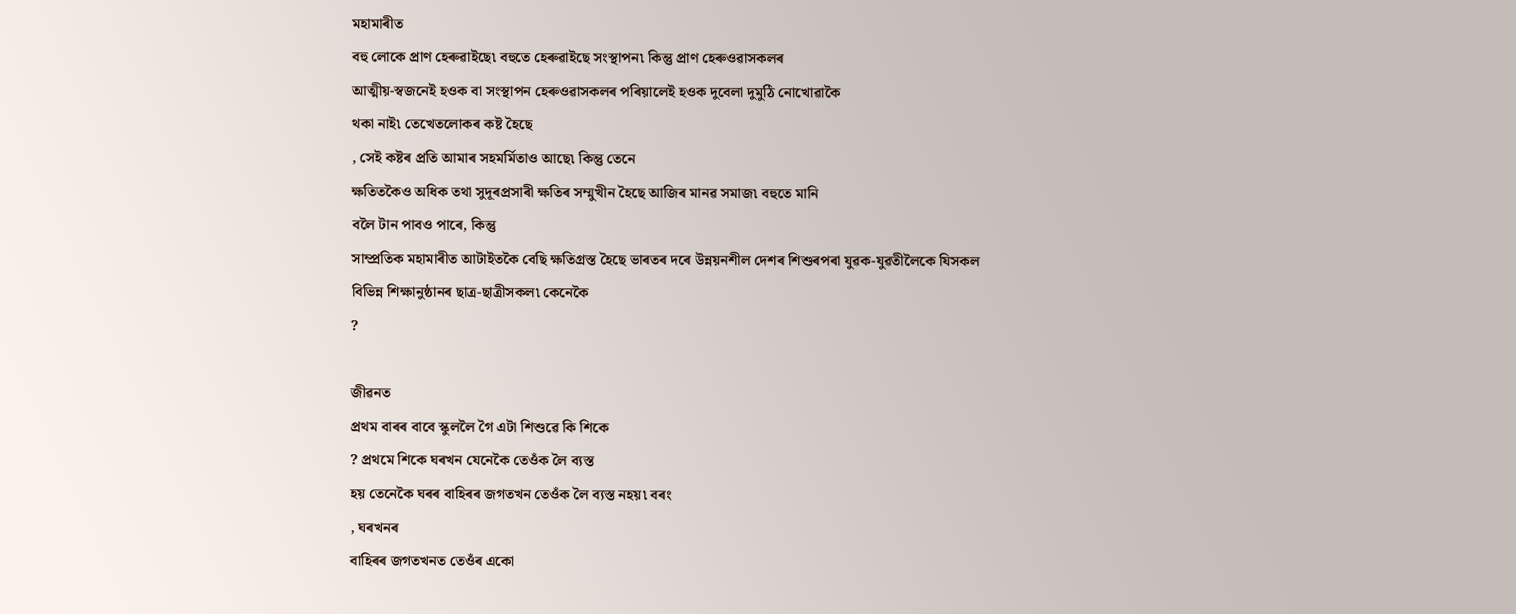মহামাৰীত
বহু লোকে প্ৰাণ হেৰুৱাইছে৷ বহুতে হেৰুৱাইছে সংস্থাপন৷ কিন্তু প্ৰাণ হেৰুওৱাসকলৰ
আত্মীয়-স্বজনেই হওক বা সংস্থাপন হেৰুওৱাসকলৰ পৰিয়ালেই হওক দুবেলা দুমুঠি নোখোৱাকৈ
থকা নাই৷ তেখেতলোকৰ কষ্ট হৈছে
, সেই কষ্টৰ প্ৰতি আমাৰ সহমৰ্মিতাও আছে৷ কিন্তু তেনে
ক্ষতিতকৈও অধিক তথা সুদূৰপ্ৰসাৰী ক্ষতিৰ সম্মুখীন হৈছে আজিৰ মানৱ সমাজ৷ বহুতে মানি
বলৈ টান পাবও পাৰে, কিন্তু
সাম্প্ৰতিক মহামাৰীত আটাইতকৈ বেছি ক্ষতিগ্ৰস্ত হৈছে ভাৰতৰ দৰে উন্নয়নশীল দেশৰ শিশুৰপৰা যুৱক-যুৱতীলৈকে যিসকল
বিভিন্ন শিক্ষানুষ্ঠানৰ ছাত্ৰ-ছাত্ৰীসকল৷ কেনেকৈ
?

জীৱনত
প্ৰথম বাৰৰ বাবে স্কুললৈ গৈ এটা শিশুৱে কি শিকে
? প্ৰথমে শিকে ঘৰখন যেনেকৈ তেওঁক লৈ ব্যস্ত
হয় তেনেকৈ ঘৰৰ বাহিৰৰ জগতখন তেওঁক লৈ ব্যস্ত নহয়৷ বৰং
, ঘৰখনৰ
বাহিৰৰ জগতখনত তেওঁৰ একো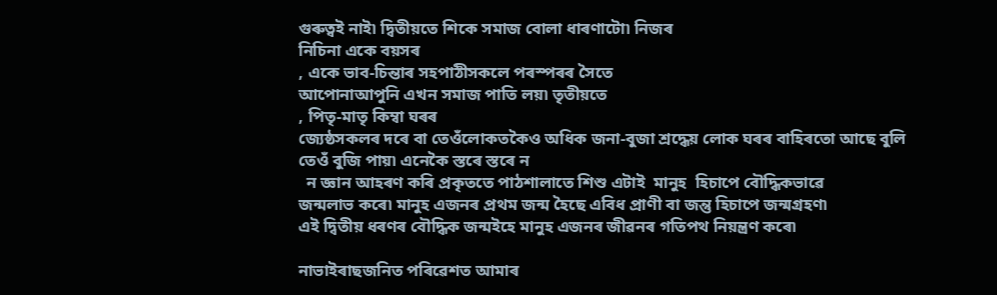গুৰুত্বই নাই৷ দ্বিতীয়তে শিকে সমাজ বোলা ধাৰণাটো৷ নিজৰ
নিচিনা একে বয়সৰ
, একে ভাব-চিন্তাৰ সহপাঠীসকলে পৰস্পৰৰ সৈতে
আপোনাআপুনি এখন সমাজ পাতি লয়৷ তৃতীয়তে
, পিতৃ-মাতৃ কিম্বা ঘৰৰ
জ্যেষ্ঠসকলৰ দৰে বা তেওঁলোকতকৈও অধিক জনা-বুজা শ্ৰদ্ধেয় লোক ঘৰৰ বাহিৰতো আছে বুলি
তেওঁ বুজি পায়৷ এনেকৈ স্তৰে স্তৰে ন
  ন জ্ঞান আহৰণ কৰি প্ৰকৃততে পাঠশালাতে শিশু এটাই  মানুহ  হিচাপে বৌদ্ধিকভাৱে
জন্মলাভ কৰে৷ মানুহ এজনৰ প্ৰথম জন্ম হৈছে এবিধ প্ৰাণী বা জন্তু হিচাপে জন্মগ্ৰহণ৷
এই দ্বিতীয় ধৰণৰ বৌদ্ধিক জন্মইহে মানুহ এজনৰ জীৱনৰ গতিপথ নিয়ন্ত্ৰণ কৰে৷

নাভাইৰাছজনিত পৰিৱেশত আমাৰ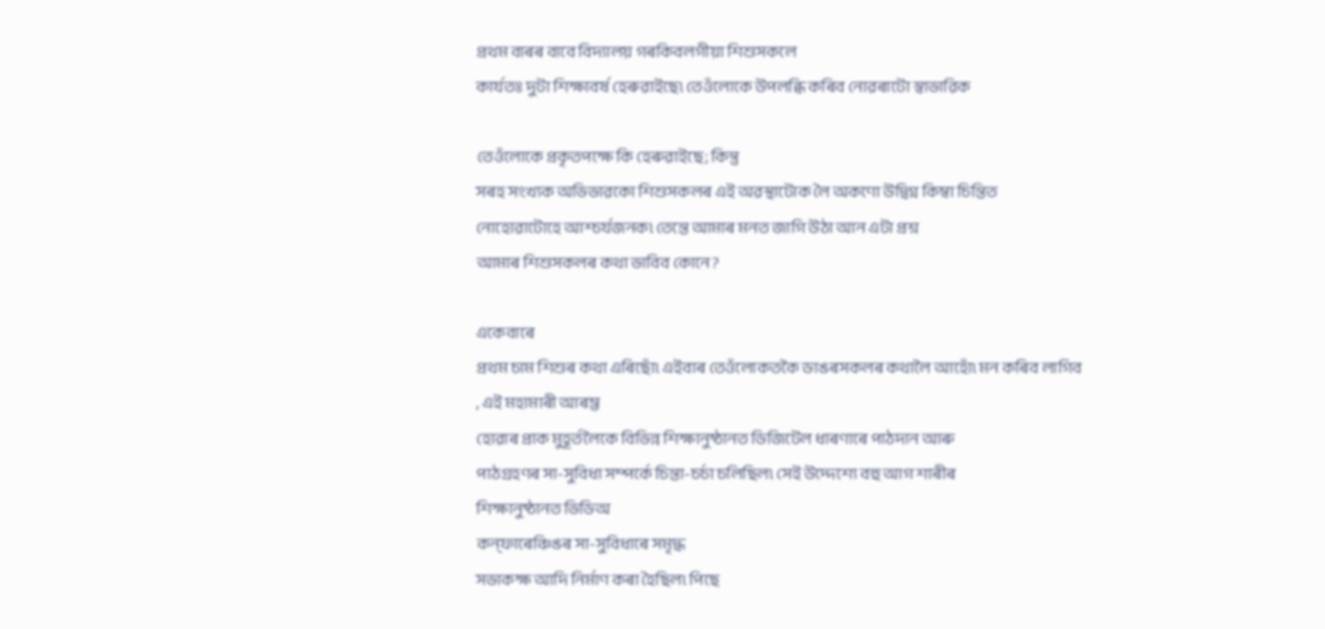প্ৰথম বাৰৰ বাবে বিদ্যালয় গৰকিবলগীয়া শিশুসকলে
কাৰ্যতঃ দুটা শিক্ষাবৰ্ষ হেৰুৱাইছে৷ তেওঁলোকে উপলব্ধি কৰিব নোৱৰাটো স্বাভাৱিক

তেওঁলোকে প্ৰকৃতপক্ষে কি হেৰুৱাইছে; কিন্তু
সৰহ সংখ্যক অভিভাৱকো শিশুসকলৰ এই অৱস্থাটোক লৈ অকণো উদ্বিগ্ন কিম্বা চিন্তিত
নোহোৱাটোহে আশ্চৰ্যজনক৷ তেন্তে আমাৰ মনত জাগি উঠা আন এটা প্ৰশ্ন
আমাৰ শিশুসকলৰ কথা ভাবিব কোনে?

একেবাৰে
প্ৰথম চাম শিশুৰ কথা এৰিছোঁ৷ এইবাৰ তেওঁলোকতকৈ ডাঙৰসকলৰ কথালৈ আহোঁ৷ মন কৰিব লাগিব
, এই মহামাৰী আৰম্ভ
হোৱাৰ প্ৰাক মুহূৰ্তলৈকে বিভিন্ন শিক্ষানুষ্ঠানত ডিজিটেল ধাৰণাৰে পাঠদান আৰু
পাঠগ্ৰহণৰ সা-সুবিধা সম্পৰ্কে চিন্তা-চৰ্চা চলিছিল৷ সেই উদ্দেশ্যে বহু আগ শাৰীৰ
শিক্ষানুষ্ঠানত ভিডিঅ
কন্‌ফাৰেঞ্চিঙৰ সা-সুবিধাৰে সমৃদ্ধ
সভাকক্ষ আদি নিৰ্মাণ কৰা হৈছিল৷ পিছে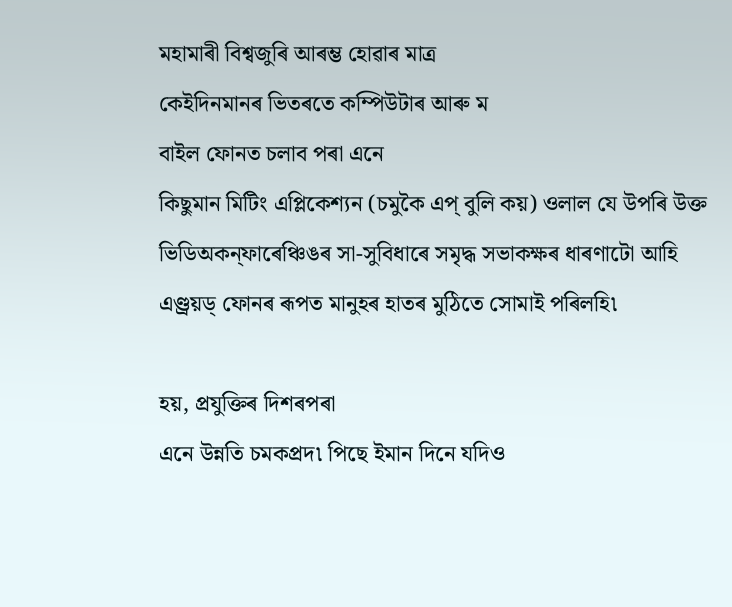মহামাৰী বিশ্বজুৰি আৰম্ভ হোৱাৰ মাত্ৰ
কেইদিনমানৰ ভিতৰতে কম্পিউটাৰ আৰু ম
বাইল ফোনত চলাব পৰা এনে
কিছুমান মিটিং এপ্লিকেশ্যন (চমুকৈ এপ্‌ বুলি কয়) ওলাল যে উপৰি উক্ত
ভিডিঅকন্‌ফাৰেঞ্চিঙৰ সা-সুবিধাৰে সমৃদ্ধ সভাকক্ষৰ ধাৰণাটো আহি এণ্ড্ৰয়ড্‌ ফোনৰ ৰূপত মানুহৰ হাতৰ মুঠিতে সোমাই পৰিলহি৷

হয়, প্ৰযুক্তিৰ দিশৰপৰা
এনে উন্নতি চমকপ্ৰদ৷ পিছে ইমান দিনে যদিও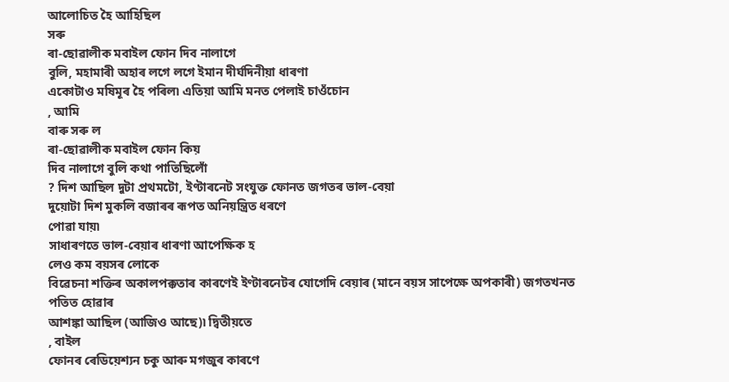আলোচিত হৈ আহিছিল
সৰু
ৰা-ছোৱালীক মবাইল ফোন দিব নালাগে
বুলি, মহামাৰী অহাৰ লগে লগে ইমান দীৰ্ঘদিনীয়া ধাৰণা
একোটাও মষিমূৰ হৈ পৰিল৷ এতিয়া আমি মনত পেলাই চাওঁচোন
, আমি
বাৰু সৰু ল
ৰা-ছোৱালীক মবাইল ফোন কিয়
দিব নালাগে বুলি কথা পাতিছিলোঁ
? দিশ আছিল দুটা প্ৰথমটো, ইণ্টাৰনেট সংযুক্ত ফোনত জগতৰ ভাল-বেয়া
দুয়োটা দিশ মুকলি বজাৰৰ ৰূপত অনিয়ন্ত্ৰিত ধৰণে
পোৱা যায়৷
সাধাৰণতে ভাল-বেয়াৰ ধাৰণা আপেক্ষিক হ
লেও কম বয়সৰ লোকে
বিৱেচনা শক্তিৰ অকালপক্কতাৰ কাৰণেই ইণ্টাৰনেটৰ যোগেদি বেয়াৰ (মানে বয়স সাপেক্ষে অপকাৰী) জগতখনত পতিত হোৱাৰ
আশঙ্কা আছিল (আজিও আছে)৷ দ্বিতীয়তে
, বাইল
ফোনৰ ৰেডিয়েশ্যন চকু আৰু মগজুৰ কাৰণে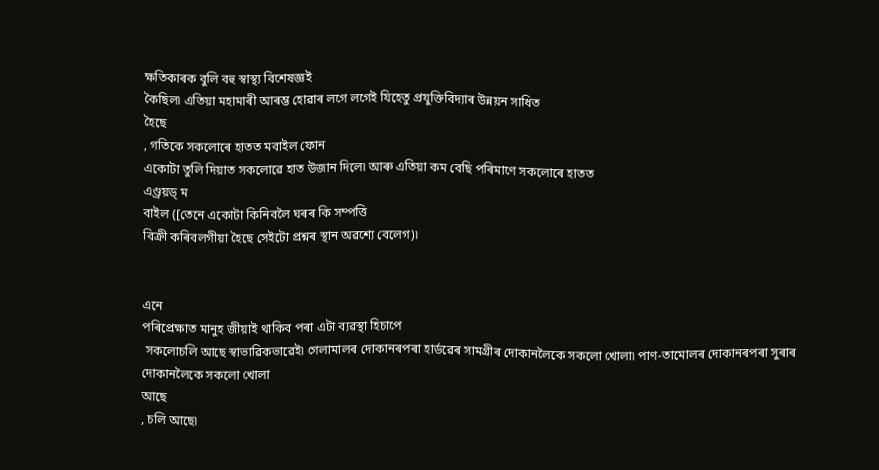ক্ষতিকাৰক বুলি বহু স্বাস্থ্য বিশেষজ্ঞই
কৈছিল৷ এতিয়া মহামাৰী আৰম্ভ হোৱাৰ লগে লগেই যিহেতু প্ৰযুক্তিবিদ্যাৰ উন্নয়ন সাধিত
হৈছে
, গতিকে সকলোৰে হাতত মবাইল ফোন
একোটা তুলি দিয়াত সকলোৱে হাত উজান দিলে৷ আৰু এতিয়া কম বেছি পৰিমাণে সকলোৰে হাতত
এণ্ড্ৰয়ড্‌ ম
বাইল ([তেনে একোটা কিনিবলৈ ঘৰৰ কি সম্পত্তি
বিক্ৰী কৰিবলগীয়া হৈছে সেইটো প্ৰশ্নৰ স্থান অৱশ্যে বেলেগ)৷


এনে
পৰিপ্ৰেক্ষাত মানুহ জীয়াই থাকিব পৰা এটা ব্যৱস্থা হিচাপে
 সকলোচলি আছে স্বাভাৱিকভাৱেই৷ গেলামালৰ দোকানৰপৰা হাৰ্ডৱেৰ সামগ্ৰীৰ দোকানলৈকে সকলো খোলা৷ পাণ-তামোলৰ দোকানৰপৰা সুৰাৰ দোকানলৈকে সকলো খোলা
আছে
, চলি আছে৷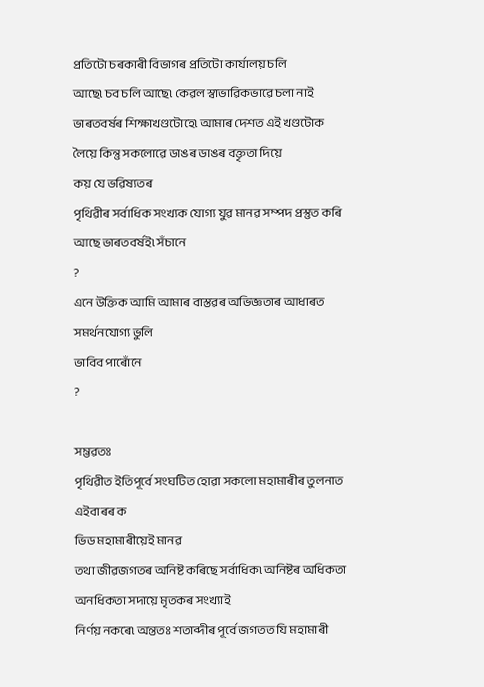প্ৰতিটো চৰকাৰী বিভাগৰ প্ৰতিটো কাৰ্যালয় চলি
আছে৷ চব চলি আছে৷ কেৱল স্বাভাৱিকভাৱে চলা নাই ভাৰতবৰ্ষৰ শিক্ষাখণ্ডটোহে৷ আমাৰ দেশত এই খণ্ডটোক
লৈয়ে কিন্তু সকলোৱে ডাঙৰ ডাঙৰ বক্তৃতা দিয়ে
কয় যে ভৱিষ্যতৰ
পৃথিৱীৰ সৰ্বাধিক সংখ্যক যোগ্য যুৱ মানৱ সম্পদ প্ৰস্তুত কৰি আছে ভাৰতবৰ্ষই৷ সঁচানে
?
এনে উক্তিক আমি আমাৰ বাস্তৱৰ অভিজ্ঞতাৰ আধাৰত সমৰ্থনযোগ্য ভুলি
ভাবিব পাৰোঁনে
?

সম্ভৱতঃ
পৃথিৱীত ইতিপূৰ্বে সংঘটিত হোৱা সকলো মহামাৰীৰ তুলনাত এইবাৰৰ ক
ভিড মহামাৰীয়েই মানৱ
তথা জীৱজগতৰ অনিষ্ট কৰিছে সৰ্বাধিক৷ অনিষ্টৰ অধিকতা অনধিকতা সদায়ে মৃতকৰ সংখ্যাই
নিৰ্ণয় নকৰে৷ অন্ততঃ শতাব্দীৰ পূৰ্বে জগতত যি মহামাৰী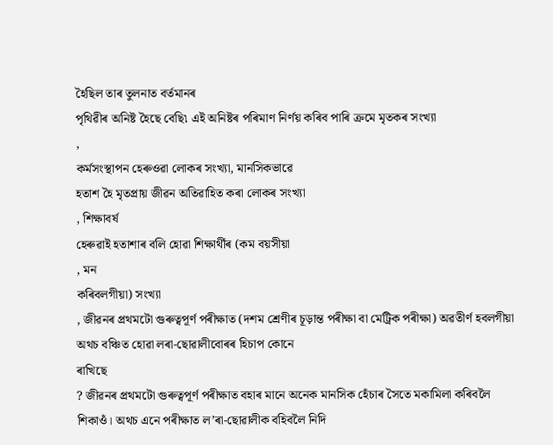হৈছিল তাৰ তুলনাত বৰ্তমানৰ
পৃথিৱীৰ অনিষ্ট হৈছে বেছি৷ এই অনিষ্টৰ পৰিমাণ নিৰ্ণয় কৰিব পাৰি ক্ৰমে মৃতকৰ সংখ্যা
,
কৰ্মসংস্থাপন হেৰুওৱা লোকৰ সংখ্যা, মানসিকভাৱে
হতাশ হৈ মৃতপ্ৰায় জীৱন অতিৱাহিত কৰা লোকৰ সংখ্যা
, শিক্ষাবৰ্ষ
হেৰুৱাই হতাশাৰ বলি হোৱা শিক্ষাৰ্থীৰ (কম বয়সীয়া
, মন
কৰিবলগীয়া) সংখ্যা
, জীৱনৰ প্ৰথমটো গুৰুত্বপূৰ্ণ পৰীক্ষাত (দশম শ্ৰেণীৰ চূড়ান্ত পৰীক্ষা বা মেট্ৰিক পৰীক্ষা) অৱতীৰ্ণ হবলগীয়া অথচ বঞ্চিত হোৱা লৰা-ছোৱালীবোৰৰ হিচাপ কোনে
ৰাখিছে
? জীৱনৰ প্ৰথমটো গুৰুত্বপূৰ্ণ পৰীক্ষাত বহাৰ মানে অনেক মানসিক হেঁচাৰ সৈতে মকামিলা কৰিবলৈ শিকাওঁ। অথচ এনে পৰীক্ষাত ল’ৰা-ছোৱালীক বহিবলৈ নিদি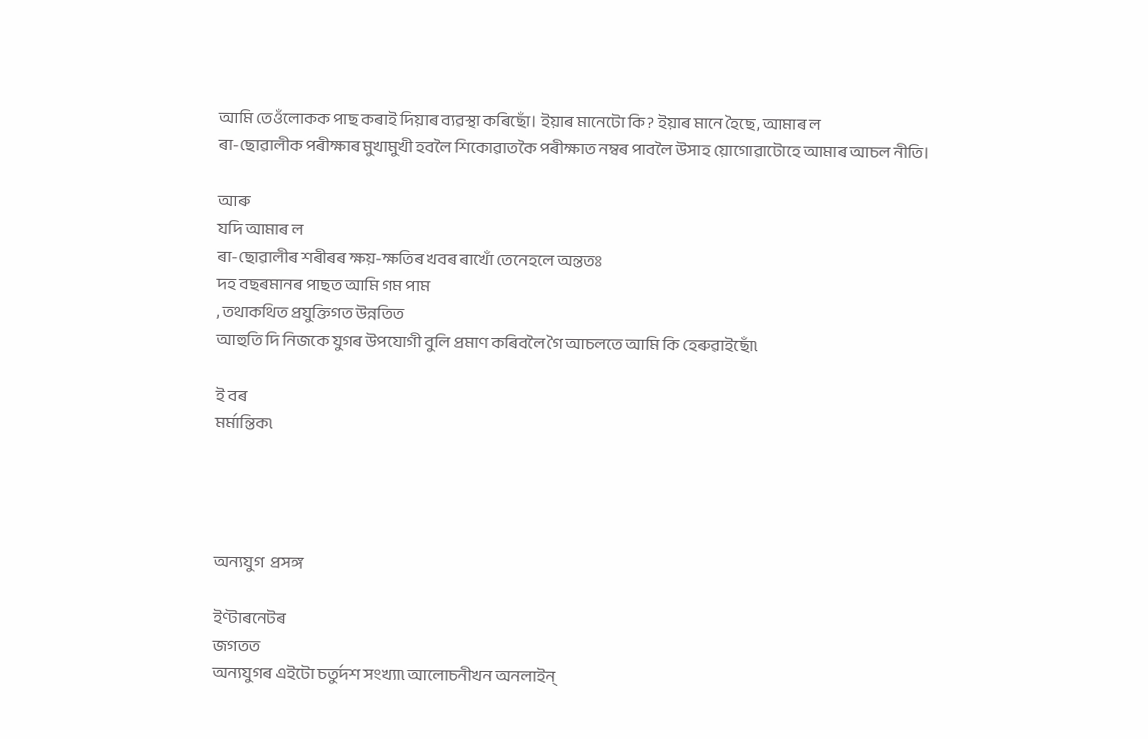আমি তেওঁলোকক পাছ কৰাই দিয়াৰ ব্যৱস্থা কৰিছোঁ। ইয়াৰ মানেটো কি? ইয়াৰ মানে হৈছে, আমাৰ ল
ৰা-ছোৱালীক পৰীক্ষাৰ মুখামুখী হবলৈ শিকোৱাতকৈ পৰীক্ষাত নম্বৰ পাবলৈ উসাহ য়োগোৱাটোহে আমাৰ আচল নীতি।

আৰু
যদি আমাৰ ল
ৰা-ছোৱালীৰ শৰীৰৰ ক্ষয়-ক্ষতিৰ খবৰ ৰাখোঁ তেনেহলে অন্ততঃ
দহ বছৰমানৰ পাছত আমি গম পাম
, তথাকথিত প্ৰযুক্তিগত উন্নতিত
আহুতি দি নিজকে যুগৰ উপযোগী বুলি প্ৰমাণ কৰিবলৈ গৈ আচলতে আমি কি হেৰুৱাইছোঁ৷

ই বৰ
মৰ্মান্তিক৷




অন্যযুগ  প্ৰসঙ্গ

ইণ্টাৰনেটৰ
জগতত
অন্যযুগৰ এইটো চতুৰ্দশ সংখ্যা৷ আলোচনীখন অনলাইন্‌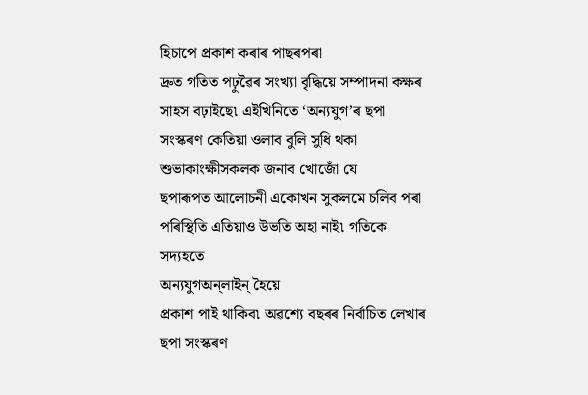হিচাপে প্ৰকাশ কৰাৰ পাছৰপৰা
দ্ৰুত গতিত পঢ়ুৱৈৰ সংখ্যা বৃদ্ধিয়ে সম্পাদনা কক্ষৰ সাহস বঢ়াইছে৷ এইখিনিতে ‘অন্যযুগ’ৰ ছপা সংস্কৰণ কেতিয়া ওলাব বুলি সুধি থকা শুভাকাংক্ষীসকলক জনাব খোজোঁ যে
ছপাৰূপত আলোচনী একোখন সুকলমে চলিব পৰা পৰিস্থিতি এতিয়াও উভতি অহা নাই৷ গতিকে
সদ্যহতে
অন্যযুগঅন্‌লাইন্‌ হৈয়ে
প্ৰকাশ পাই থাকিব৷ অৱশ্যে বছৰৰ নিৰ্বাচিত লেখাৰ ছপা সংস্কৰণ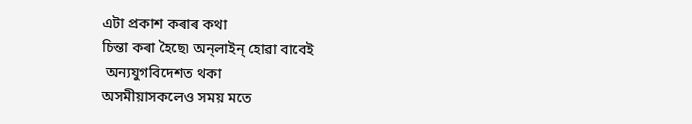এটা প্ৰকাশ কৰাৰ কথা
চিন্তা কৰা হৈছে৷ অন্‌লাইন্‌ হোৱা বাবেই
 অন্যযুগবিদেশত থকা
অসমীয়াসকলেও সময় মতে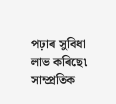পঢ়াৰ সুবিধা লাভ কৰিছে৷ সাম্প্ৰতিক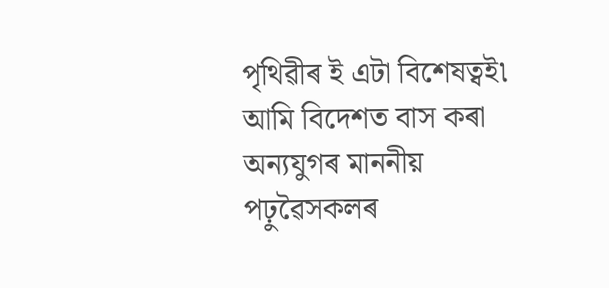পৃথিৱীৰ ই এটা বিশেষত্বই৷
আমি বিদেশত বাস কৰা
অন্যযুগৰ মাননীয়
পঢ়ুৱৈসকলৰ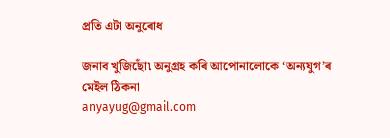প্ৰতি এটা অনুৰোধ

জনাব খুজিছোঁ৷ অনুগ্ৰহ কৰি আপোনালোকে ‘অন্যযুগ’ৰ
মেইল ঠিকনা
anyayug@gmail.com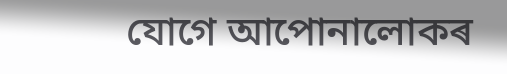যোগে আপোনালোকৰ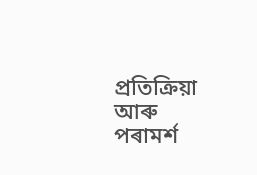প্ৰতিক্ৰিয়া
আৰু পৰামৰ্শ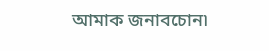আমাক জনাবচোন৷